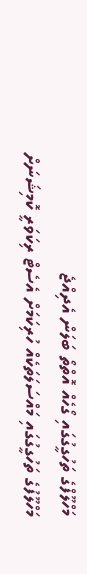މަހްލޫފްގެ ތަހުގީގުގައި ގޯހެއް އޮތްތޯ ބަލަން އެދިއްޖެ
މަހްލޫފުގެ ތަހުގީގުގައި މައްސަލަތަކެއް ހުރިކަމަށް އެސެޓް ރިކަވަރީ ކޮމިޝަނަށް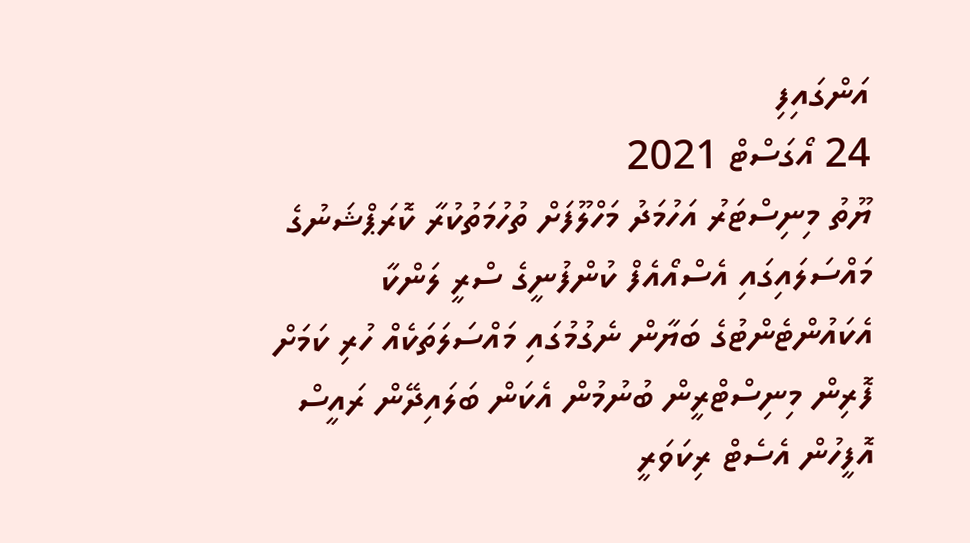އަންގައިފި
24 އޯގަސްޓް 2021
ޔޫތު މިނިސްޓަރު އަހުމަދު މަހްލޫފަށް ތުހުމަތުކުރާ ކޮރަޕްޝަނުގެ މައްސަލައިގައި އެސްއޯއެފް ކުންފުނީގެ ސްރީ ލަންކާ އެކައުންޓެންޓުގެ ބަޔާން ނެގުމުގައި މައްސަލަތަކެއް ހުރި ކަމަށް ފޮރިން މިނިސްޓްރީން ބުނުމުން އެކަން ބަލައިދޭން ރައީސް އޮފީހުން އެސެޓް ރިކަވަރީ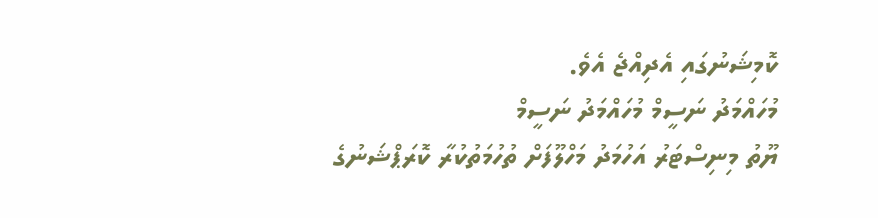ކޮމިޝަނުގައި އެދިއްޖެ އެވެ.
މުހައްމަދު ނަސީމް މުހައްމަދު ނަސީމް
ޔޫތު މިނިސްޓަރު އަހުމަދު މަހްލޫފަށް ތުހުމަތުކުރާ ކޮރަޕްޝަނުގެ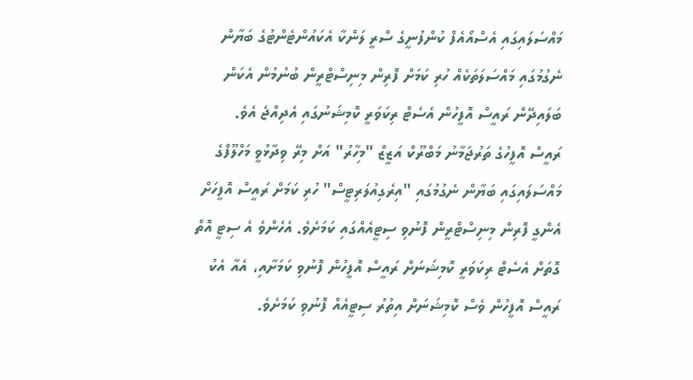މައްސަލައިގައި އެސްއޯއެފް ކުންފުނީގެ ސްރީ ލަންކާ އެކައުންޓެންޓުގެ ބަޔާން ނެގުމުގައި މައްސަލަތަކެއް ހުރި ކަމަށް ފޮރިން މިނިސްޓްރީން ބުނުމުން އެކަން ބަލައިދޭން ރައީސް އޮފީހުން އެސެޓް ރިކަވަރީ ކޮމިޝަނުގައި އެދިއްޖެ އެވެ.
ރައީސް އޮފީހުގެ ތަރުޖަމާނު މަބްރޫކް އަޒީޒް "މިހާރު" އަށް މިރޭ ވިދާޅުވީ މަހްލޫފްގެ މައްސަލައިގައި ބަޔާން ނެގުމުގައި "އިރެގިއުލަރިޓީސް" ހުރި ކަމަށް ރައީސް އޮފީހަށް އެންގީ ފޮރިން މިނިސްޓްރީން ފޮނުވި ސިޓީއެއްގައި ކަމަށެވެ. އެހެންވެ އެ ސިޓީ އޮތް ގޮތަށް އެސެޓް ރިކަވަރީ ކޮމިޝަނަށް ރައީސް އޮފީހުން ފޮނުވި ކަމަށާއި، އެއާ އެކު ރައީސް އޮފީހުން ވެސް ކޮމިޝަނަށް އިތުރު ސިޓީއެއް ފޮނުވި ކަމަށެވެ.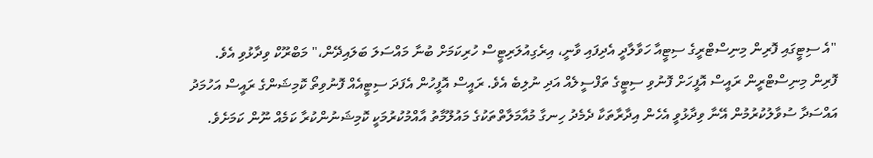"އެ ސިޓީގައި ފޮރިން މިނިސްޓްރީގެ ސިޓީއާ ހަވާލާދީ އެދިފައި ވާނީ، އިރެގިއުލަރިޓީސް ހުރިކަމަށް ބުނާ މައްސަލަ ބަލައިދޭން،" މަބްރޫކް ވިދާޅުވި އެވެ.
ފޮރިން މިނިސްޓްރީން ރައީސް އޮފީހަށް ފޮނުވި ސިޓީގެ ތަފްސީލެއް އަދި ނުލިބެ އެވެ. ރައީސް އޮފީހުން އެފަދަ ސިޓީއެއް ފޮނުވިތޯ ކޮމިޝަންގެ ރައީސް އަހުމަދު އައްސަދާ ސުވާލުކުރުމުން އޭނާ ވިދާޅުވީ އެހެން އިދާރާތަކާ ދެމެދު ހިނގާ މުއާމަލާތްތަކުގެ މައުލޫމާތު އާއްމުކުރުމަކީ ކޮމިޝަނުންކުރާ ކަމެއް ނޫން ކަމަށެވެ.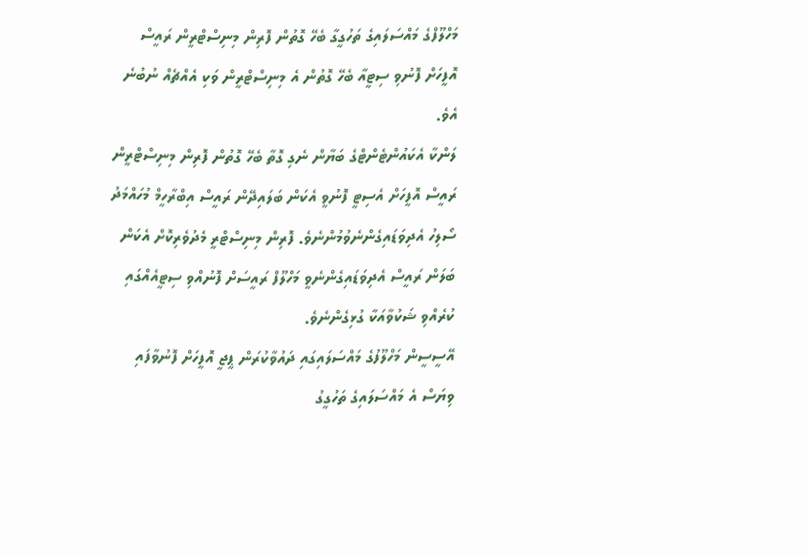މަހްލޫފްގެ މައްސަލައިގެ ތަހުގީގާ ބެހޭ ގޮތުން ފޮރިން މިނިސްޓްރީން ރައީސް އޮފީހަށް ފޮނުވި ސިޓީއާ ބެހޭ ގޮތުން އެ މިނިސްޓްރީން ވަކި އެއްޗެއް ނުބުނެ އެވެ.
ލަންކާ އެކައުންޓެންޓްގެ ބަޔާން ނެގި ގޮތާ ބެހޭ ގޮތުން ފޮރިން މިނިސްޓްރީން ރައީސް އޮފީހަށް އެސިޓީ ފޮނުވީ އެކަން ބަލައިދޭން ރައީސް އިބްރާހީމް މުހައްމަދު ސޯލިހު އެދިވަޑައިގެންނެވުމުންނެވެ. ފޮރިން މިނިސްޓްރީ މެދުވެރިކޮށް އެކަން ބަލަން ރައީސް އެދިވަޑައިގެންނެވީ މަހްލޫފް ރައީސަށް ފޮނުއްވި ސިޓީއެއްގައި ކުރެއްވި ޝަކުވާއަކާ ގުޅިގެންނެވެ.
އޭސީސީން މަހްލޫފުގެ މައްސަލައިގައި ދައުވާކުރަން ޕީޖީ އޮފީހަށް ފޮނުވާފައި ވިޔަސް އެ މައްސަލައިގެ ތަހުގީގު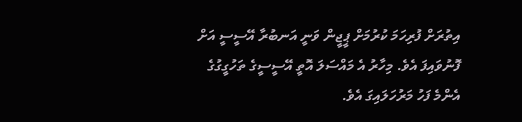އިތުރަށް ފުރިހަމަ ކުރުމަށް ޕީޖީން ވަނީ އަނބުރާ އޭސީސީ އަށް ފޮނުވައިފަ އެވެ. މިހާރު އެ މައްސަލަ އޮތީ އޭސީސީގެ ތަހުގީގުގެ އެންމެ ފަހު މަރުހަލައިގަ އެވެ.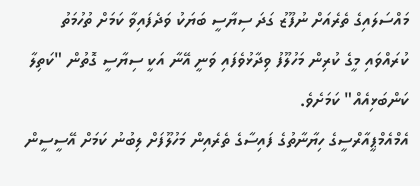މައްސަލައިގެ ތެރެއަށް ނުފޫޒު ގަދަ ސިޔާސީ ބަޔަކު ވަދެފައިވާ ކަމަށް ތުހުމަތު ކުރައްވައި މީގެ ކުރިން މަހުލޫފު ވިދާޅުވެފައި ވަނީ އޭނާ އަކީ ސިޔާސީ ގޮތުން "ކަތިލާ ކަންބަޅިއެއް" ކަމަށެވެ.
އެމްއެމްޕީއާރްސީގެ ހިޔާނާތުގެ ފައިސާގެ ތެރެއިން މަހުލޫފަށް ލިބުނު ކަމަށް އޭސީސީން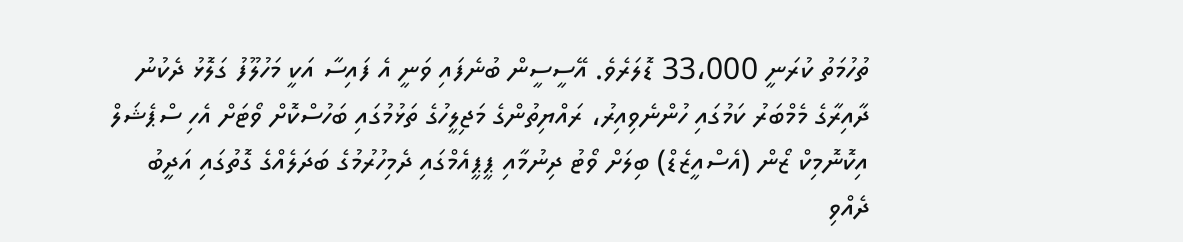ތުހުމަތު ކުރަނީ 33،000 ޑޮލަރެވެ. އޭސީސީން ބުނެފައި ވަނީ އެ ފައިސާ އަކީ މަހުލޫފު ގަލޮޅު ދެކުނު ދާއިރާގެ މެމްބަރު ކަމުގައި ހުންނެވިއިރު، ރައްޔިތުންގެ މަޖިލީހުގެ ތަޅުމުގައި ބަހުސްކޮށް ވޯޓަށް އެހި ސްޕެޝަލް އިކޮނޮމިކް ޒޯން (އެސްއީޒެޑް) ބިލަށް ވޯޓު ދިނުމާއި ޕީޕީއެމްގައި ދެމިހުރުމުގެ ބަދަލެއްގެ ގޮތުގައި އަދީބު ދެއްވި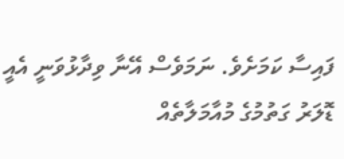ފައިސާ ކަމަށެވެ. ނަމަވެސް އޭނާ ވިދާޅުވަނީ އެއީ ޑޮލަރު ގަތުމުގެ މުއާމަލާތެއް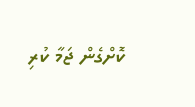ކޮށްގެން ޖަމާ ކުރި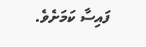ފައިސާ ކަމަށެވެ.